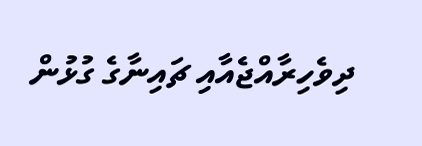ދިވެހިރާއްޖެއާއި ޗައިނާގެ ގުޅުން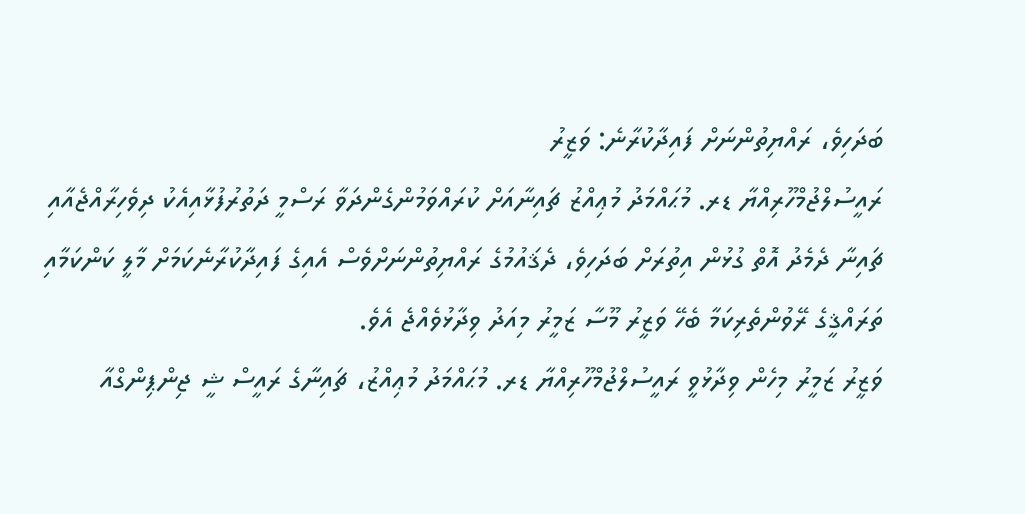ބަދަހިވެ، ރައްޔިތުންނަށް ފައިދާކުރާނެ: ވަޒީރު
ރައީސުލްޖުމްހޫރިއްޔާ ޑރ. މުޙައްމަދު މުޢިއްޒު ޗައިނާއަށް ކުރައްވަމުންގެންދަވާ ރަސްމީ ދަތުރުފުޅާއިއެކު ދިވެހިރާއްޖެއާއި ޗައިނާ ދެމެދު އޮތް ގުޅުން އިތުރަށް ބަދަހިވެ، ދެޤައުމުގެ ރައްޔިތުންނަށްވެސް އެއިގެ ފައިދާކުރާނެކަމަށް މާލީ ކަންކަމާއި ތަރައްޤީގެ ރޭވުންތެރިކަމާ ބެހޭ ވަޒީރު މޫސާ ޒަމީރު މިއަދު ވިދާޅުވެއްޖެ އެވެ.
ވަޒީރު ޒަމީރު މިހެން ވިދާޅުވީ ރައީސުލްޖުމްހޫރިއްޔާ ޑރ. މުޙައްމަދު މުޢިއްޒު، ޗައިނާގެ ރައީސް ޝީ ޖިންޕިންގްއާ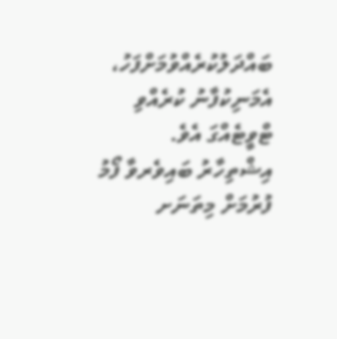ބައްދަލުކުރެއްވުމަށްފަހު، އެމަނިކުފާނު ކުރެއްވި ޓްވީޓެއްގަ އެވެ.
އިޝްތިހާރު ބައިވެރވާ ފޯމު ފުރުމަށް މިތަނަށ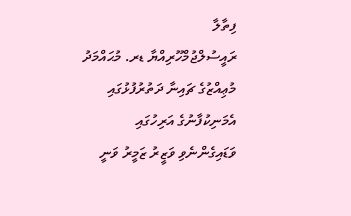ފިތާލާ
ރައީސުލްޖުމްހޫރިއްޔާ ޑރ. މުޙައްމަދު މުޢިއްޒުގެ ޗައިނާ ދަތުރުފުޅުގައި އެމަނިކުފާނުގެ އަރިހުގައި ވަޑައިގެންނެވި ވަޒީރު ޒަމީރު ވަނީ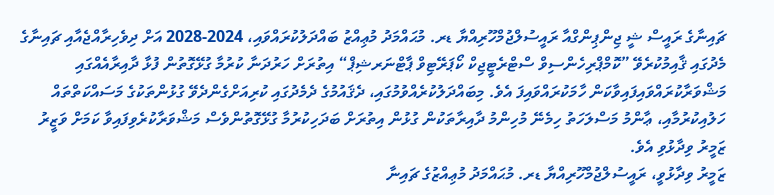ޗައިނާގެ ރައީސް ޝީ ޖިންޕިންގްއާ ރައީސުލްޖުމްހޫރިއްޔާ ޑރ. މުޙައްމަދު މުޢިއްޒު ބައްދަލުކުރައްވައި، 2024-2028 އަށް ދިވެހިރާއްޖެއާއި ޗައިނާގެ މެދުގައި ޤާއިމުކުރެވޭ ”ކޮމްޕްރިހެންސިވް ސްޓްރެޓީޖިކް ކޯޕަރޭޓިވް ޕާޓްނަރޝިޕް“ އިތުރަށް ހަރުދަނާ ކުރުމާ ގުޅޭގޮތުން ފުޅާ ދާއިރާއެއްގައި މަޝްވަރާކުރައްވައިފައިވާކަން ހާމަކުރައްވައިފަ އެވެ. މިބައްދަލުކުރެއްވުމުގައި، ދެޤައުމުގެ ދެމެދުގައި ކުރިއަށްގެންދެވޭ ގުޅުންތަކުގެ މަސައްކަތްތައް ހަލުއިކުރުމާއި، ޢާންމު މަސްލަހަތު ހިމެނޭ މުހިންމު ދާއިރާތަކުން ގުޅުން އިތުރަށް ބަދަހިކުރުމާ ގުޅޭގޮތުންވެސް މަޝްވަރާކުރެވިފައިވާ ކަމަށް ވަޒީރު ޒަމީރު ވިދާޅުވި އެވެ.
ޒަމީރު ވިދާޅުވީ، ރައީސުލްޖުމްހޫރިއްޔާ ޑރ. މުޙައްމަދު މުޢިއްޒުގެ ޗައިނާ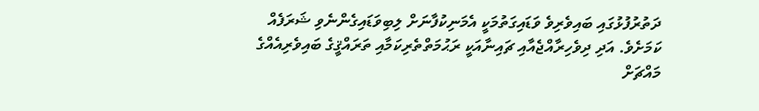ދަތުރުފުޅުގައި ބައިވެރިވެ ވަޑައިގަތުމަކީ އެމަނިކުފާނަށް ލިބިވަޑައިގެންނެވި ޝަރަފެއް ކަމަށެވެ. އަދި ދިވެހިރާއްޖެއާއި ޗައިނާއަކީ ރަޙުމަތްތެރިކަމާއި ތަރައްޤީގެ ބައިވެރިއެއްގެ މައްޗަށް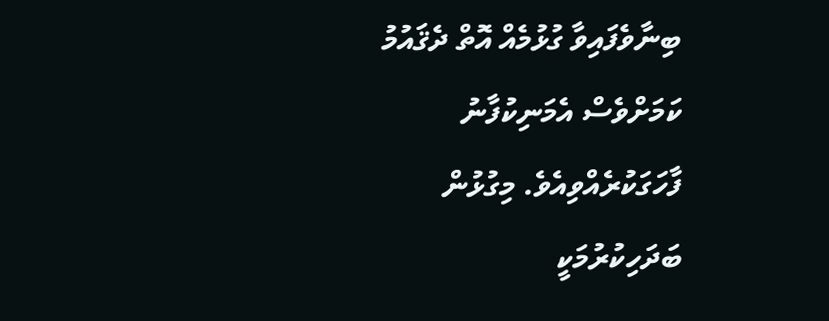ބިނާވެފައިވާ ގުޅުމެއް އޮތް ދެޤައުމު ކަމަށްވެސް އެމަނިކުފާނު ފާހަގަކުރެއްވިއެވެ. މިގުޅުން ބަދަހިކުރުމަކީ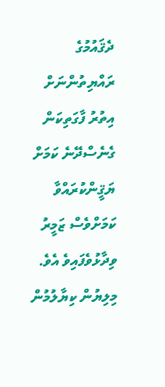ދެޤައުމުގެ ރައްޔިތުންނަށް އިތުރު ފާގަތިކަން ގެނެސްދޭނެ ކަމަށް ޔަޤީންކުރައްވާ ކަމަށްވެސް ޒަމީރު ވިދާޅުވެފައިވެ އެވެ.
މިލިޔުން ކިޔާލުމުން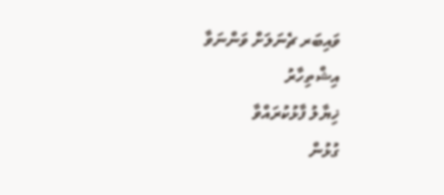ވައިބަރ ޗެނަލަށް ވަންނަވާ
އިޝްތިހާރު
ޚިޔާލު ފާޅުކުރައްވާ
ގުޅުން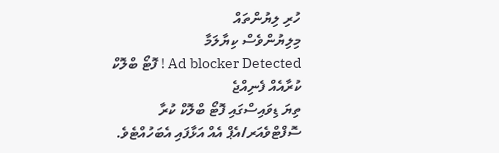ހުރި ލިޔުންތައް
މިލިޔުންވެސް ކިޔާލަމާ
Ad blocker Detected ! ފޮޓޯ ބްލޮކް ކުރާއެއް ފެނިއްޖެ
ތިޔަ ޑިވައިސްގައި ފޮޓޯ ބްލޮކް ކުރާ ސޮފްޓްވެއަރ/އެޕް އެއް އަޅާފައި އެބަހުއްޓެވެ.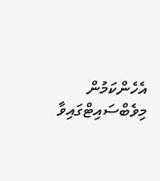އެހެންކަމުން މިވެބްސައިޓްގައިވާ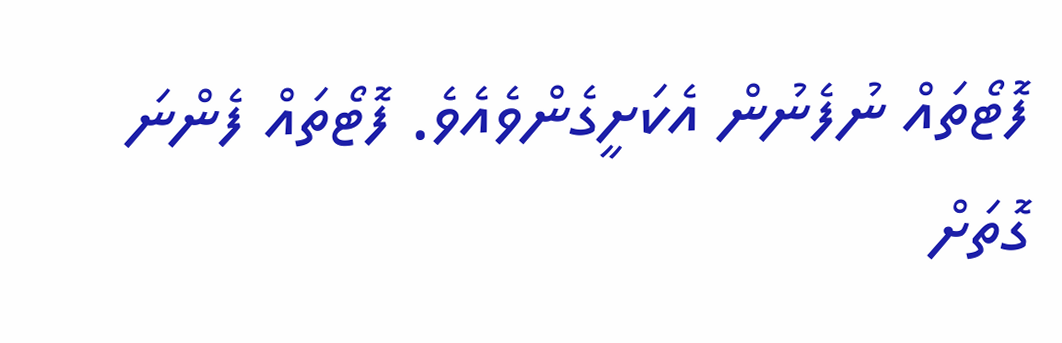ފޮޓޯތައް ނުފެނުން އެކަށީގެންވެއެވެ. ފޮޓޯތައް ފެންނަ ގޮތަށް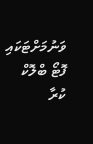ވަނުމަށްޓަކައި ފޮޓޯ ބްލޮކް ކުރާ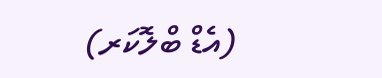(އެޑް ބްލޮކަރ)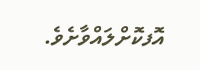އޮފކޮށްލައްވާށެވެ.